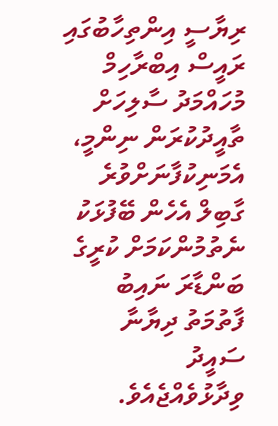ރިޔާސީ އިންތިހާބުގައި ރައީސް އިބްރާހިމް މުހައްމަދު ސާލިހަށް ތާއީދުކުރަން ނިންމީ، އެމަނިކުފާނަށްވުރެ ގާބިލް އެހެން ބޭފުޅަކު ނެތުމުންކަމަށް ކުރީގެ ބަންޑާރަ ނައިބު ފާތުމަތު ދިޔާނާ ސައީދު ވިދާޅުވެއްޖެއެވެ.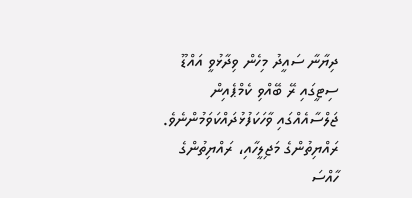ދިޔާނާ ސައީދު މިހެން ވިދާޅުވީ އައްޑޫ ސިޓީގައި ރޭ ބޭއްވި ކެމްޕެއިން ޖަލްސާއެއްގައި ވާހަކަފުޅުދައްކަވަމުންނެވެ.
ރައްޔިތުންގެ މަޖިލީހާއި، ރައްޔިތުންގެ ހާއްސަ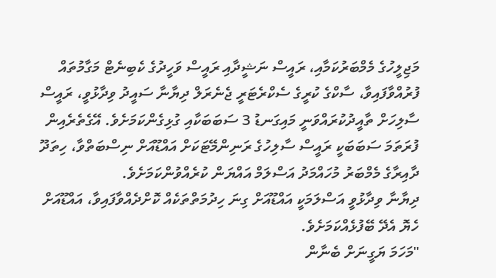މަޖިލީހުގެ މެމްބަރުކަމާއި، ރައީސް ނަޝީދާއި ރައީސް ވަހީދުގެ ކެބިނެޓް މަގާމުތައް ފުރުއްވާފައިވާ، ސާކްގެ ކުރީގެ ސެކްރެޓަރީ ޖެނެރަލް ދިޔާނާ ސައީދު ވިދާޅުވީ، ރައީސް ސާލިހަށް ތާއީދުކުރައްވަނީ މައިގަނޑު 3 ސަބަބަކާއި ގުޅިގެންކަމަށެވެ. އޭގެތެރެއިން ފުރަތަމަ ސަބަބަކީ ރައީސް ސާލިހުގެ ރަނިންމޭޓަކަށް އައްޑޫއަށް ނިސްބަތްވާ، ހިތަދޫ ދާއިރާގެ މެމްބަރު މުހައްމަދު އަސްލަމް އައްޔަން ކުރެއްވުންކަމަށެވެ.
ދިޔާނާ ވިދާޅުވީ އަސްލަމަކީ އައްޑޫއަށް ގިނަ ހިދުމަތްތަކެއް ކޮށްދެއްވާފައިވާ، އައްޑޫއަށް ހެޔޮ އެދޭ ބޭފުޅެއްކަމަށެވެ.
"މަހަމަ ޔަގީނަށް ބެނާން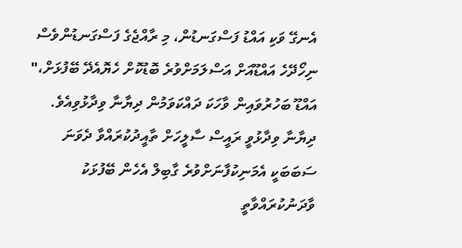އެނގޭ ވަކި އައްޑު ފަސްގަނޑުން، މި ރާއްޖެގެ ފަސްގަނޑުންވެސް ނިހޯދޭހެ އައްޑޫއަށް އަސްލަމަށްވުރެ ބޮޑުކޮށް ހެޔޮއެދޭ ބޭފުޅަށް،" އައްޑޫ ބަހުރުވައިން ވާހަކަ ދައްކަވަމުން ދިޔާނާ ވިދާޅުވިއެވެ.
ދިޔާނާ ވިދާޅުވީ ރައީސް ސާލީހަށް ތާއީދުކުރައްވާ ދެވަނަ ސަބަބަކީ އެމަނިކުފާނަށްވުރެ ގާބިލް އެހެން ބޭފުޅަކު ވާދަނުކުރައްވާތީ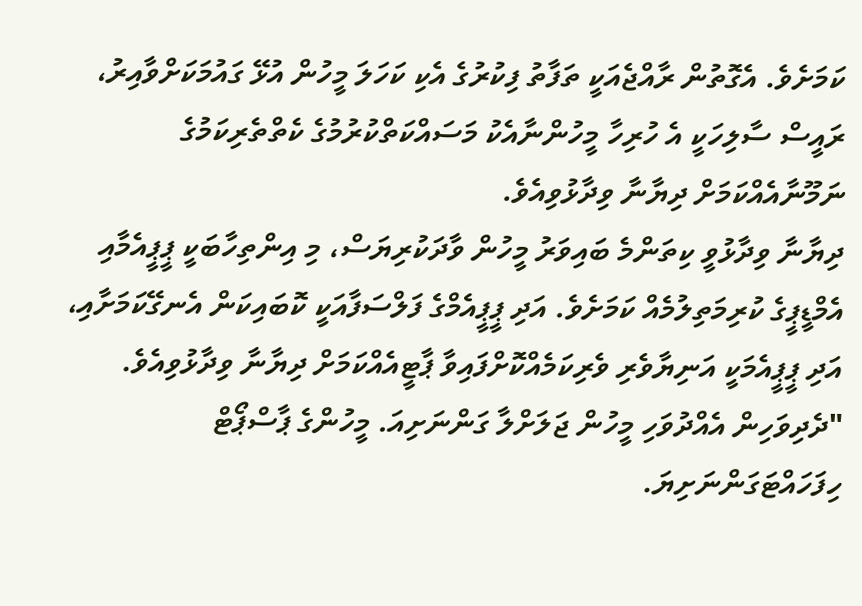ކަމަށެވެ. އެގޮތުން ރާއްޖެއަކީ ތަފާތު ފިކުރުގެ އެކި ކަހަލަ މީހުން އުޅޭ ގައުމަކަށްވާއިރު، ރައީސް ސާލިހަކީ އެ ހުރިހާ މީހުންނާއެކު މަސައްކަތްކުރުމުގެ ކެތްތެރިކަމުގެ ނަމޫނާއެއްކަމަށް ދިޔާނާ ވިދާޅުވިއެވެ.
ދިޔާނާ ވިދާޅުވީ ކިތަންމެ ބައިވަރު މީހުން ވާދަކުރިޔަސް، މި އިންތިހާބަކީ ޕީޕީއެމާއި އެމްޑީޕީގެ ކުރިމަތިލުމެއް ކަމަށެވެ. އަދި ޕީޕީއެމްގެ ފަލްސަފާއަކީ ކޮބައިކަން އެނގޭކަމަށާއި، އަދި ޕީޕީއެމަކީ އަނިޔާވެރި ވެރިކަމެއްކޮށްފައިވާ ޕާޓީއެއްކަމަށް ދިޔާނާ ވިދާޅުވިއެވެ.
"ދެދިވަހިން އެއްދުވަހި މީހުން ޖަލަށްލާ ގަންނަށިއަ. މީހުންގެ ޕާސްޕޯޓް ހިފަހައްޓަގަންނަށިޔަ.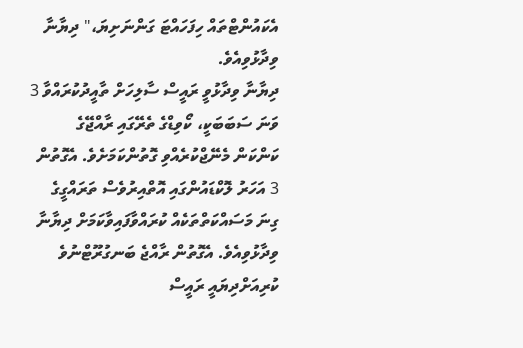އެކައުންޓްތައް ހިފަހައްޓަ ގަންނަށިޔަ،" ދިޔާނާ ވިދާޅުވިއެވެ.
ދިޔާނާ ވިދާޅުވީ ރައީސް ސާލިހަށް ތާއީދުކުރައްވާ 3 ވަނަ ސަބަބަކީ، ކޯވިޑްގެ ތެރޭގައި ރާއްޖޭގެ ކަންކަން މެނޭޖްކުރެއްވި ގޮތުންކަމަށެވެ. އެގޮތުން 3 އަހަރު ލޮކްޑައުންގައި އޮތްއިރުވެސް ތަރައްގީގެ ގިނަ މަސައްކަތްތަކެއް ކުރައްވާފައިވާކަމަށް ދިޔާނާ ވިދާޅުވިއެވެ. އެގޮތުން ރާއްޖެ ބަނގުރޫޓްނުވެ ކުރިއަށްދިޔައީ ރައީސް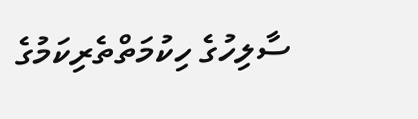ސާލިހުގެ ހިކުމަތްތެރިކަމުގެ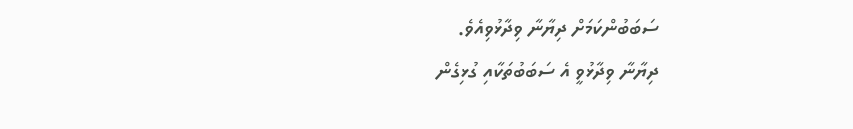ސަބަބުންކަމަށް ދިޔާނާ ވިދާޅުވިއެވެ.
ދިޔާނާ ވިދާޅުވީ އެ ސަބަބުތަކާއި ގުޅިގެން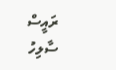ރައީސް ސާލިހު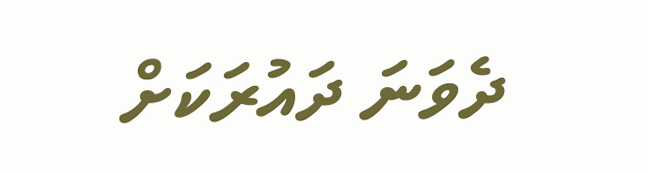ދެވަނަ ދައުރަކަށް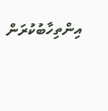އިންތިހާބުކުރަން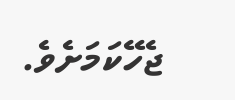ޖެހޭކަމަށެވެ.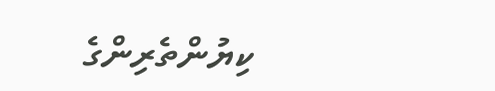ކިޔުންތެރިންގެ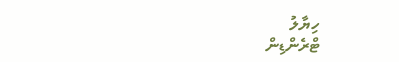ހިޔާލު
ޓްރެންޑިން